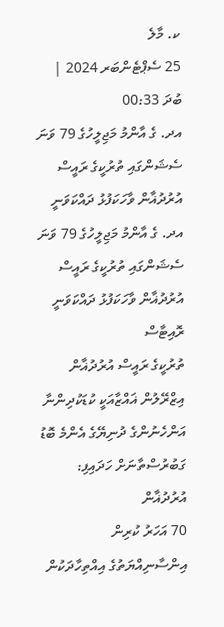ކ. މާލެ
25 ސެޕްޓެންބަރ 2024 | ބުދަ 00:33
އދ. ގެ އާންމު މަޖިލީހުގެ 79 ވަނަ ސެޝަންގައި ތުރުކީގެ ރައީސް އުރުދުޣާން ވާހަކަފުޅު ދައްކަވަނީ
އދ. ގެ އާންމު މަޖިލީހުގެ 79 ވަނަ ސެޝަންގައި ތުރުކީގެ ރައީސް އުރުދުޣާން ވާހަކަފުޅު ދައްކަވަނީ
ރޮއިޓާސް
ތުރުކީގެ ރައީސް އުރުދުޣާން
އިޒްރޭލުން ޣައްޒާއަކީ ކުޑަކުދިންނާ އަންހެނުންގެ ދުނިޔޭގެ އެންމެ ބޮޑު ގަބުރުސްތާނަށް ހަދައިފި: އުރުދުޣާން
70 އަހަރު ކުރިން އިންސާނިއްޔަތުގެ އިއްތިހާދަކުން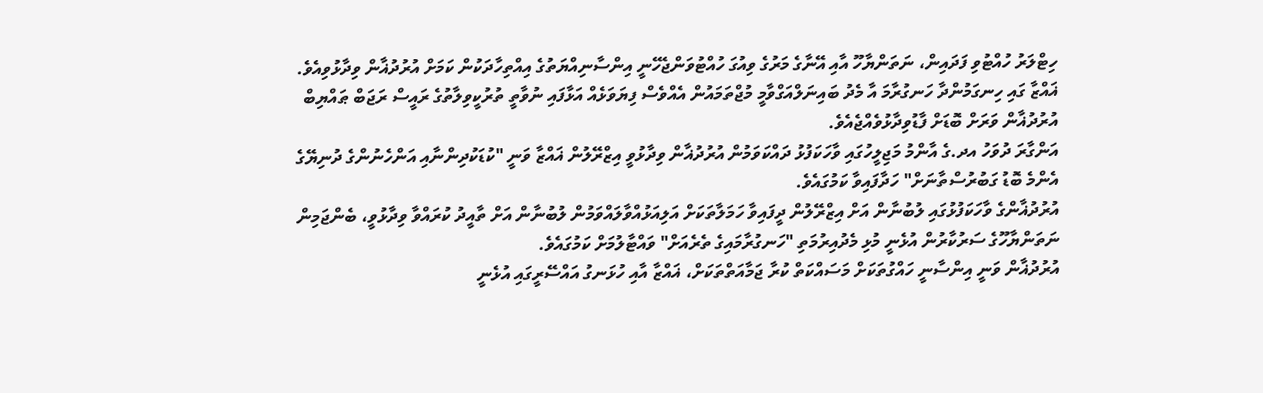ހިޓްލަރު ހުއްޓުވި ފަދައިން، ނަތަންޔާހޫ އާއި އޭނާގެ މަރުގެ ވިއުގަ ހުއްޓުވަންޖެހޭނީ އިންސާނިއްޔަތުގެ އިއްތިހާދަކުން ކަމަށް އުރުދުޣާން ވިދާޅުވިއެވެ.
ޣައްޒާ ގައި ހިނގަމުންދާ ހަނގުރާމަ އާ މެދު ބައިނަލްއަގްވާމީ މުޖްތަމައުން އެއްވެސް ފިޔަވަޅެއް އަޅާފައި ނުވާތީ ތުރުކީވިލާތުގެ ރައީސް ރަޖަބް ޠައްޔިބް އުރުދުޣާން ވަރަށް ބޮޑަށް ފާޑުވިދާޅުވެއްޖެއެވެ.
އަންގާރަ ދުވަހު އދ.ގެ އާންމު މަޖިލީހުގައި ވާހަކަފުޅު ދައްކަވަމުން އުރުދުޣާން ވިދާޅުވީ އިޒްރޭލުން ޣައްޒާ ވަނީ "ކުޑަކުދިންނާއި އަންހެނުންގެ ދުނިޔޭގެ އެންމެ ބޮޑު ގަބުރުސްތާނަށް" ހަދާފައިވާ ކަމުގައެވެ.
އުރުދުޣާންގެ ވާހަކަފުޅުގައި ލުބުނާން އަށް އިޒްރޭލުން ދީފައިވާ ހަމަލާތަކަށް އަލިއަޅުއްވާލައްވަމުން ލުބުނާން އަށް ތާއީދު ކުރައްވާ ވިދާޅުވީ، ބެންޖަމިން ނަތަންޔާހޫގެ ސަރުކާރުން އުޅެނީ މުޅި މެދުއިރުމަތި "ހަނގުރާމައިގެ ތެރެއަށް" ވައްޓާލުމަށް ކަމުގައެވެ.
އުރުދުޣާން ވަނީ އިންސާނީ ހައްގުތަކަށް މަސައްކަތް ކުރާ ޖަމާއަތްތަކަށް، ޣައްޒާ އާއި ހުޅަނގު އައްސޭރީގައި އުޅެނީ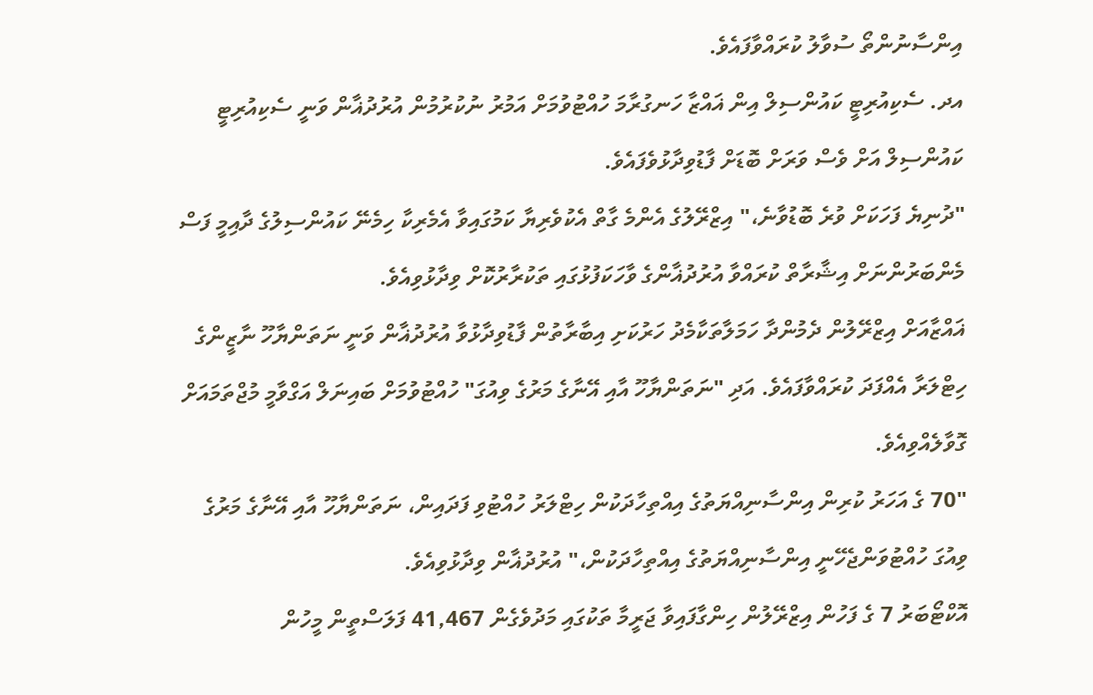އިންސާނުންތޯ ސުވާލު ކުރައްވާފައެވެ.
އދ. ސެކިއުރިޓީ ކައުންސިލް އިން ޣައްޒާ ހަނގުރާމަ ހުއްޓުވުމަށް އަމުރު ނުކުރުމުން އުރުދުޣާން ވަނީ ސެކިއުރިޓީ ކައުންސިލް އަށް ވެސް ވަރަށް ބޮޑަށް ފާޑުވިދާޅުވެފައެވެ.
"ދުނިޔެ ފަހަކަށް ވުރެ ބޮޑުވާނެ،" އިޒްރޭލުގެ އެންމެ ގާތް އެކުވެރިޔާ ކަމުގައިވާ އެމެރިކާ ހިމެނޭ ކައުންސިލުގެ ދާއިމީ ފަސް މެންބަރުންނަށް އިޝާރާތް ކުރައްވާ އުރުދުޣާންގެ ވާހަކަފުޅުގައި ތަކުރާރުކޮށް ވިދާޅުވިއެވެ.
ޣައްޒާއަށް އިޒްރޭލުން ދެމުންދާ ހަމަލާތަކާމެދު ހަރުކަށި އިބާރާތުން ފާޑުވިދާޅުވާ އުރުދުޣާން ވަނީ ނަތަންޔާހޫ ނާޒީންގެ ހިޓްލަރާ އެއްފަދަ ކުރައްވާފައެވެ. އަދި "ނަތަންޔާހޫ އާއި އޭނާގެ މަރުގެ ވިއުގަ" ހުއްޓުވުމަށް ބައިނަލް އަގްވާމީ މުޖްތަމައަށް ގޮވާލެއްވިއެވެ.
"70 ގެ އަހަރު ކުރިން އިންސާނިއްޔަތުގެ އިއްތިހާދަކުން ހިޓްލަރު ހުއްޓުވި ފަދައިން، ނަތަންޔާހޫ އާއި އޭނާގެ މަރުގެ ވިއުގަ ހުއްޓުވަންޖެހޭނީ އިންސާނިއްޔަތުގެ އިއްތިހާދަކުން،" އުރުދުޣާން ވިދާޅުވިއެވެ.
އޮކްޓޯބަރު 7 ގެ ފަހުން އިޒްރޭލުން ހިންގާފައިވާ ޖަރީމާ ތަކުގައި މަދުވެގެން 41,467 ފަލަސްތީން މީހުން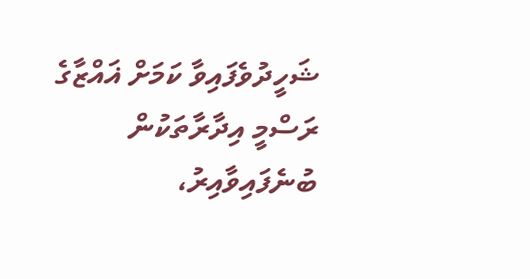ޝަހީދުވެފައިވާ ކަމަށް ޣައްޒާގެ ރަސްމީ އިދާރާތަކުން ބުނެފައިވާއިރު،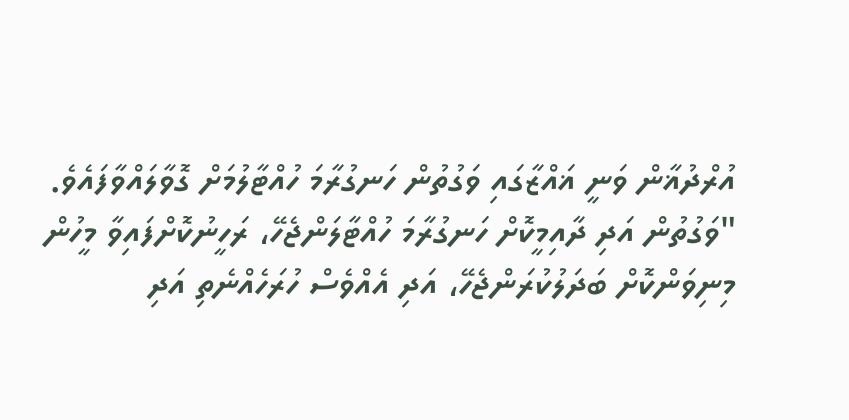އުރްދުޣާން ވަނީ ޣައްޒާގައި ވަގުތުން ހަނގުރާމަ ހުއްޓާލުމަށް ގޮވާލައްވާފައެވެ.
"ވަގުތުން އަދި ދާއިމީކޮށް ހަނގުރާމަ ހުއްޓާލަންޖެހޭ، ރަހީނުކޮށްފައިވާ މީހުން މިނިވަންކޮށް ބަދަލުކުރަންޖެހޭ، އަދި އެއްވެސް ހުރަހެއްނެތި އަދި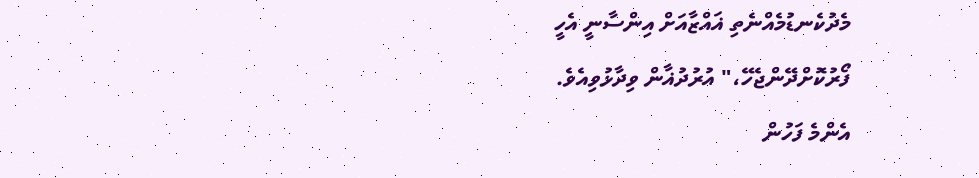މެދުކެނޑުމެއްނެތި ޣައްޒާއަށް އިންސާނީ އެހީ ފޯރުކޮށްދޭންޖެހޭ،" އުރުދުޣާން ވިދާޅުވިއެވެ.
އެންމެ ފަހުން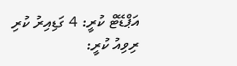އަޕްޑޭޓް ކުރީ: 4 ގަޑިއިރު ކުރި
ރިވިއު ކުރީ: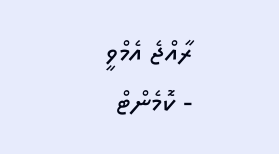ރާއްޖެ އެމްވީ
- ކޮމެންޓް